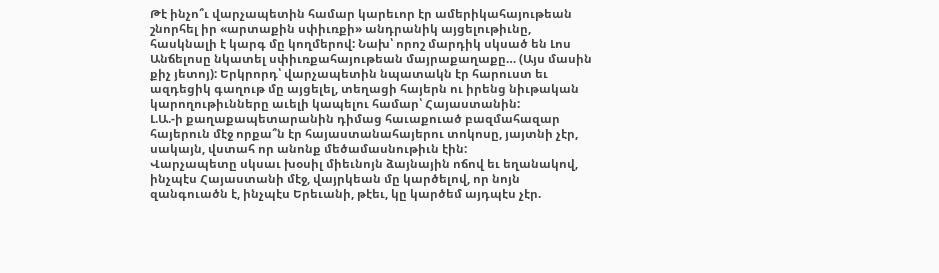Թէ ինչո՞ւ վարչապետին համար կարեւոր էր ամերիկահայութեան շնորհել իր «արտաքին սփիւռքի» անդրանիկ այցելութիւնը, հասկնալի է կարգ մը կողմերով: Նախ՝ որոշ մարդիկ սկսած են Լոս Անճելոսը նկատել սփիւռքահայութեան մայրաքաղաքը… (Այս մասին քիչ յետոյ): Երկրորդ՝ վարչապետին նպատակն էր հարուստ եւ ազդեցիկ գաղութ մը այցելել, տեղացի հայերն ու իրենց նիւթական կարողութիւնները աւելի կապելու համար՝ Հայաստանին:
Լ.Ա.-ի քաղաքապետարանին դիմաց հաւաքուած բազմահազար հայերուն մէջ որքա՞ն էր հայաստանահայերու տոկոսը, յայտնի չէր, սակայն, վստահ որ անոնք մեծամասնութիւն էին:
Վարչապետը սկսաւ խօսիլ միեւնոյն ձայնային ոճով եւ եղանակով, ինչպէս Հայաստանի մէջ, վայրկեան մը կարծելով, որ նոյն զանգուածն է, ինչպէս Երեւանի, թէեւ, կը կարծեմ այդպէս չէր.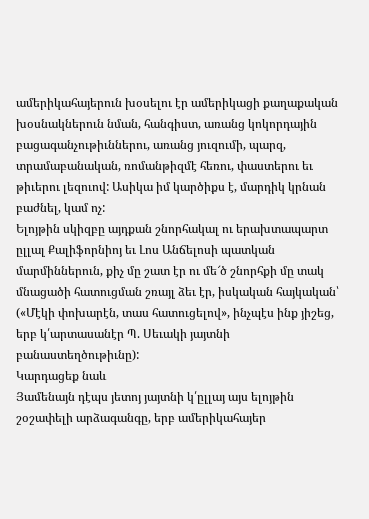ամերիկահայերուն խօսելու էր ամերիկացի քաղաքական խօսնակներուն նման, հանգիստ, առանց կոկորդային բացագանչութիւններու, առանց յուզումի, պարզ, տրամաբանական, ռոմանթիզմէ հեռու, փաստերու եւ թիւերու լեզուով: Ասիկա իմ կարծիքս է, մարդիկ կրնան բաժնել, կամ ոչ:
Ելոյթին սկիզբը այդքան շնորհակալ ու երախտապարտ ըլլալ Քալիֆորնիոյ եւ Լոս Անճելոսի պատկան մարմիններուն, քիչ մը շատ էր ու մե՜ծ շնորհքի մը տակ մնացածի հատուցման շռայլ ձեւ էր, իսկական հայկական՝ («Մէկի փոխարէն, տաս հատուցելով», ինչպէս ինք յիշեց, երբ կ՛արտասանէր Պ. Սեւակի յայտնի բանաստեղծութիւնը):
Կարդացեք նաև
Յամենայն դէպս յետոյ յայտնի կ՛ըլլայ այս ելոյթին շօշափելի արձագանգը, երբ ամերիկահայեր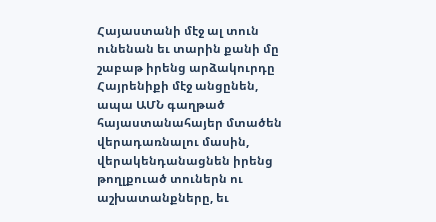Հայաստանի մէջ ալ տուն ունենան եւ տարին քանի մը շաբաթ իրենց արձակուրդը Հայրենիքի մէջ անցընեն, ապա ԱՄՆ գաղթած հայաստանահայեր մտածեն վերադառնալու մասին, վերակենդանացնեն իրենց թողլքուած տուներն ու աշխատանքները, եւ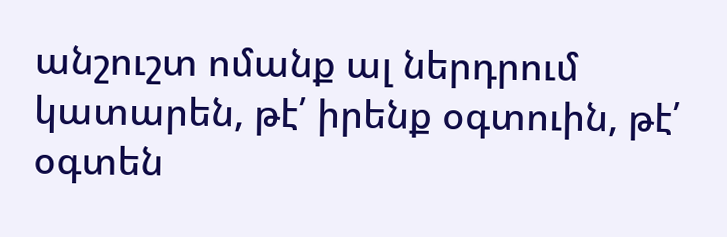անշուշտ ոմանք ալ ներդրում կատարեն, թէ՛ իրենք օգտուին, թէ՛ օգտեն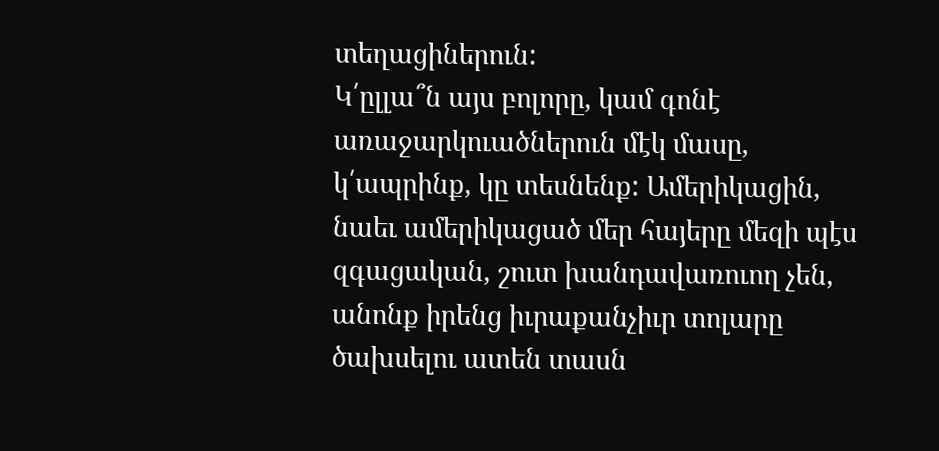տեղացիներուն:
Կ՛ըլլա՞ն այս բոլորը, կամ գոնէ առաջարկուածներուն մէկ մասը, կ՛ապրինք, կը տեսնենք: Ամերիկացին, նաեւ ամերիկացած մեր հայերը մեզի պէս զգացական, շուտ խանդավառուող չեն, անոնք իրենց իւրաքանչիւր տոլարը ծախսելու ատեն տասն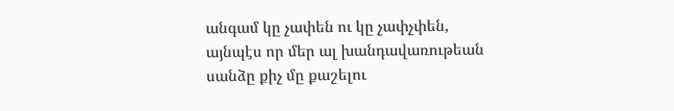անգամ կը չափեն ու կը չափչփեն, այնպէս որ մեր ալ խանդավառութեան սանձը քիչ մը քաշելու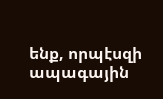ենք, որպէսզի ապագային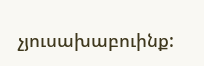չյուսախաբուինք: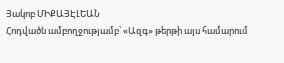Յակոբ ՄԻՔԱՅԷԼԵԱՆ
Հոդվածն ամբողջությամբ՝ «Ազգ» թերթի այս համարում